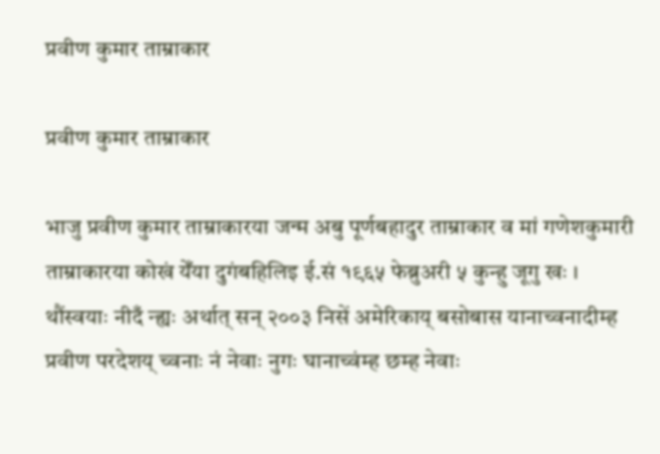प्रवीण कुमार ताम्राकार

प्रवीण कुमार ताम्राकार

भाजु प्रवीण कुमार ताम्राकारया जन्म अबु पूर्णबहादुर ताम्राकार व मां गणेशकुमारी ताम्राकारया कोखं येँया दुगंबहिलिइ ई.सं १९६५ फेब्रुअरी ५ कुन्हु जूगु खः । थौंस्वयाः नीदँ न्ह्यः अर्थात् सन् २००३ निसें अमेरिकाय् बसोबास यानाच्वनादीम्ह प्रवीण परदेशय् च्वनाः नं नेवाः नुगः घानाच्वंम्ह छम्ह नेवाः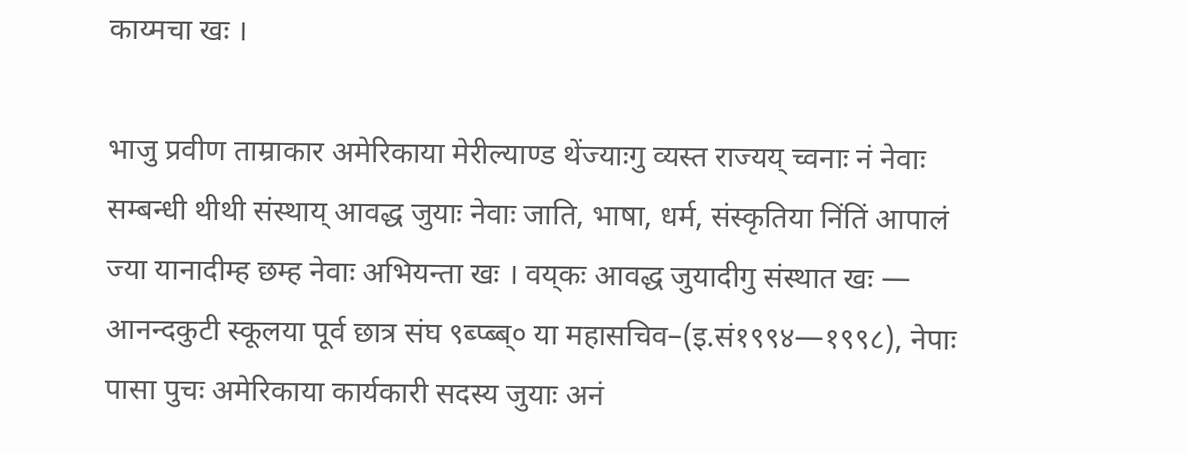काय्मचा खः ।

भाजु प्रवीण ताम्राकार अमेरिकाया मेरील्याण्ड थेंज्याःगु व्यस्त राज्यय् च्वनाः नं नेवाः सम्बन्धी थीथी संस्थाय् आवद्ध जुयाः नेवाः जाति, भाषा, धर्म, संस्कृतिया निंतिं आपालं ज्या यानादीम्ह छम्ह नेवाः अभियन्ता खः । वय्‌कः आवद्ध जुयादीगु संस्थात खः — आनन्दकुटी स्कूलया पूर्व छात्र संघ ९ब्प्ब्ब्० या महासचिव–(इ.सं१९९४—१९९८), नेपाः पासा पुचः अमेरिकाया कार्यकारी सदस्य जुयाः अनं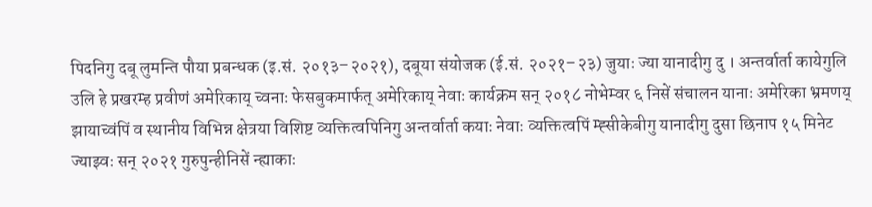पिदनिगु दबू लुमन्ति पौया प्रबन्धक (इ.सं. २०१३–२०२१), दबूया संयोजक (ई.सं. २०२१–२३) जुयाः ज्या यानादीगु दु । अन्तर्वार्ता कायेगुलि उलि हे प्रखरम्ह प्रवीणं अमेरिकाय् च्वनाः फेसबुकमार्फत् अमेरिकाय् नेवाः कार्यक्रम सन् २०१८ नोभेम्वर ६ निसें संचालन यानाः अमेरिका भ्रमणय् झायाच्वंपिं व स्थानीय विभिन्न क्षेत्रया विशिष्ट व्यक्तित्वपिनिगु अन्तर्वार्ता कयाः नेवाः व्यक्तित्वपिं म्ह्सीकेबीगु यानादीगु दुसा छिनाप १५ मिनेट ज्याझ्वः सन् २०२१ गुरुपुन्हीनिसें न्ह्याकाः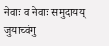नेवाः व नेवाः समुदायय् जुयाच्वंगु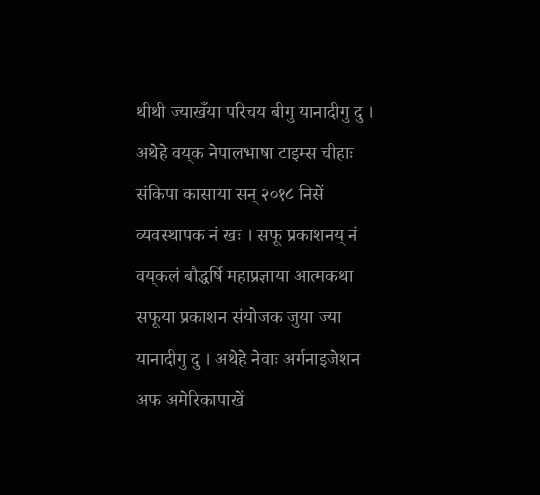थीथी ज्याखँया परिचय बीगु यानादीगु दु । अथेहे वय्‌क नेपालभाषा टाइम्स चीहाः संकिपा कासाया सन् २०१८ निसें व्यवस्थापक नं खः । सफू प्रकाशनय् नं वय्‌कलं बौद्धर्षि महाप्रज्ञाया आत्मकथा सफूया प्रकाशन संयोजक जुया ज्या यानादीगु दु । अथेहे नेवाः अर्गनाइजेशन अफ अमेरिकापाखें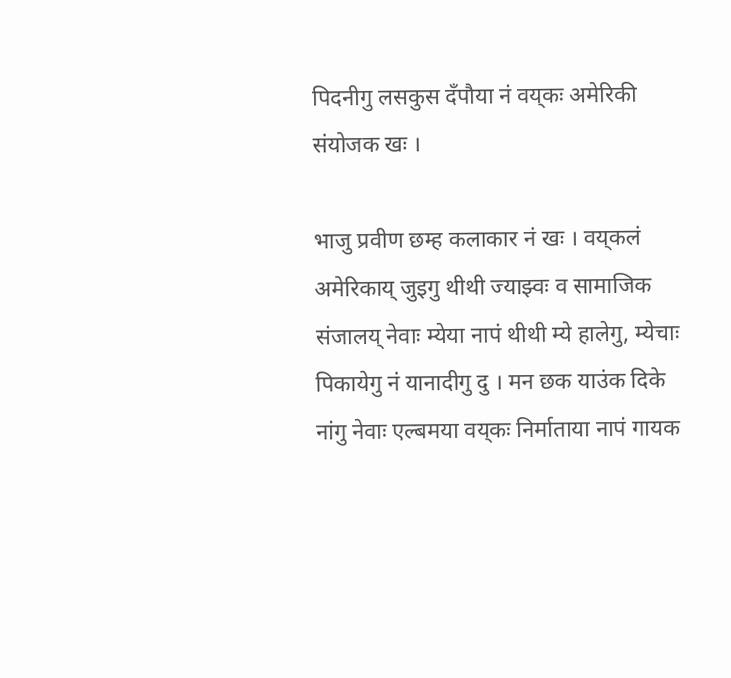पिदनीगु लसकुस दँपौया नं वय्‌कः अमेरिकी संयोजक खः ।

भाजु प्रवीण छम्ह कलाकार नं खः । वय्‌कलं अमेरिकाय् जुइगु थीथी ज्याझ्वः व सामाजिक संजालय् नेवाः म्येया नापं थीथी म्ये हालेगु, म्येचाः पिकायेगु नं यानादीगु दु । मन छक याउंक दिके नांगु नेवाः एल्बमया वय्‌कः निर्माताया नापं गायक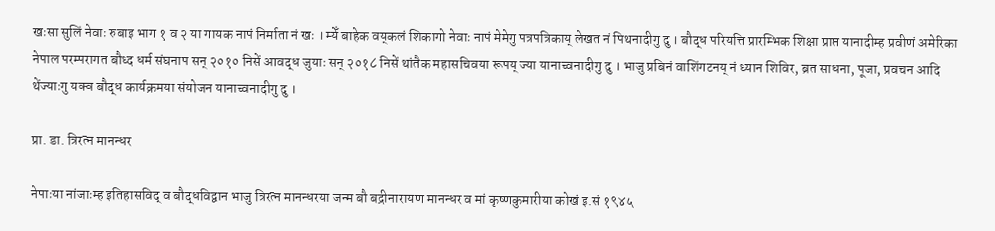खःसा सुलिं नेवाः रुबाइ भाग १ व २ या गायक नापं निर्माता नं खः । म्येँ बाहेक वय्‌कलं शिकागो नेवाः नापं मेमेगु पत्रपत्रिकाय् लेखत नं पिथनादीगु दु । बौद्ध परियत्ति प्रारम्भिक शिक्षा प्राप्त यानादीम्ह प्रवीणं अमेरिका नेपाल परम्परागत बौध्द धर्म संघनाप सन् २०१० निसें आवद्ध जुयाः सन् २०१८ निसें थांतैक महासचिवया रूपय् ज्या यानाच्वनादीगु दु । भाजु प्रबिनं वाशिंगटनय् नं ध्यान शिविर, ब्रत साधना, पूजा, प्रवचन आदि थेंज्याःगु यक्व बौद्ध कार्यक्रमया संयोजन यानाच्वनादीगु दु ।

प्रा. डा. त्रिरत्न मानन्धर

नेपाःया नांजाःम्ह इतिहासविद् व बौद्धविद्वान भाजु त्रिरत्न मानन्धरया जन्म बौ बद्रीनारायण मानन्धर व मां कृष्णकुमारीया कोखं इ.सं १९४५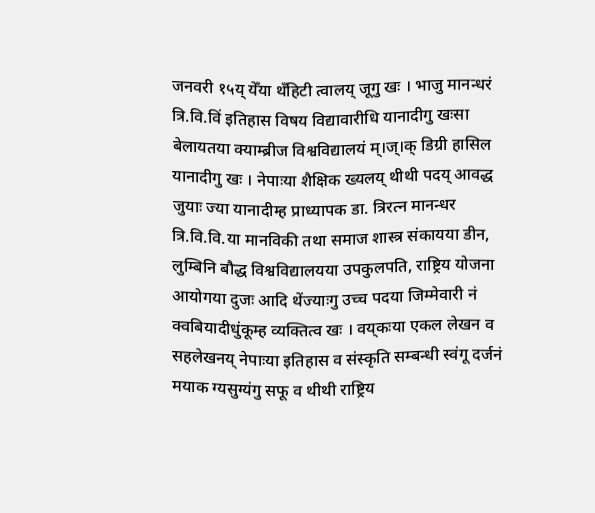जनवरी १५य् येँया थँहिटी त्वालय् जूगु खः । भाजु मानन्धरं त्रि.वि.विं इतिहास विषय विद्यावारीधि यानादीगु खःसा बेलायतया क्याम्ब्रीज विश्वविद्यालयं म्।ज्।क् डिग्री हासिल यानादीगु खः । नेपाःया शैक्षिक ख्यलय् थीथी पदय् आवद्ध जुयाः ज्या यानादीम्ह प्राध्यापक डा. त्रिरत्न मानन्धर त्रि.वि.वि.या मानविकी तथा समाज शास्त्र संकायया डीन, लुम्बिनि बौद्ध विश्वविद्यालयया उपकुलपति, राष्ट्रिय योजना आयोगया दुजः आदि थेंज्याःगु उच्च पदया जिम्मेवारी नं क्वबियादीधुंकूम्ह व्यक्तित्व खः । वय्‌कःया एकल लेखन व सहलेखनय् नेपाःया इतिहास व संस्कृति सम्बन्धी स्वंगू दर्जनं मयाक ग्यसुग्यंगु सफू व थीथी राष्ट्रिय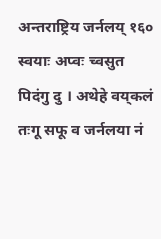अन्तराष्ट्रिय जर्नलय् १६० स्वयाः अप्वः च्वसुत पिदंगु दु । अथेहे वय्‌कलं तःगू सफू व जर्नलया नं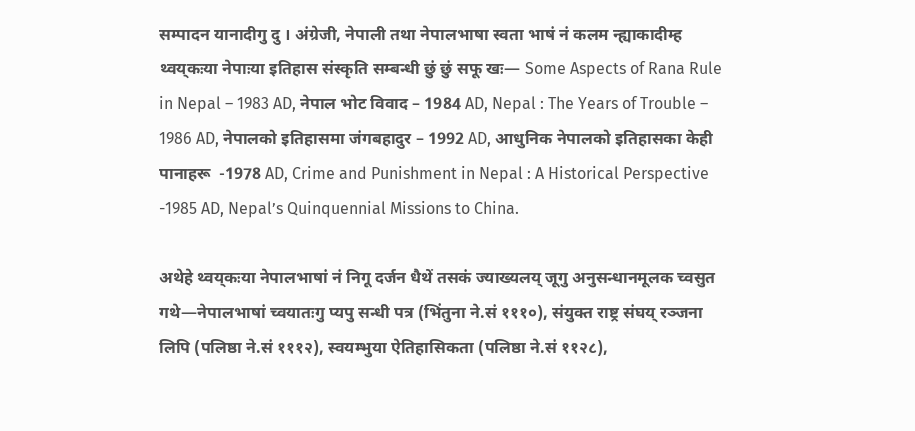सम्पादन यानादीगु दु । अंग्रेजी, नेपाली तथा नेपालभाषा स्वता भाषं नं कलम न्ह्याकादीम्ह थ्वय्‌कःया नेपाःया इतिहास संस्कृति सम्बन्धी छुं छुं सफू खः— Some Aspects of Rana Rule in Nepal – 1983 AD, नेपाल भोट विवाद – 1984 AD, Nepal : The Years of Trouble – 1986 AD, नेपालको इतिहासमा जंगबहादुर – 1992 AD, आधुनिक नेपालको इतिहासका केही पानाहरू  -1978 AD, Crime and Punishment in Nepal : A Historical Perspective -1985 AD, Nepal’s Quinquennial Missions to China.

अथेहे थ्वय्‌कःया नेपालभाषां नं निगू दर्जन धैथें तसकं ज्याख्यलय् जूगु अनुसन्धानमूलक च्वसुत गथे—नेपालभाषां च्वयातःगु प्यपु सन्धी पत्र (भिंतुना ने.सं १११०), संयुक्त राष्ट्र संघय् रञ्जना लिपि (पलिष्ठा ने.सं १११२), स्वयम्भुया ऐतिहासिकता (पलिष्ठा ने.सं ११२८),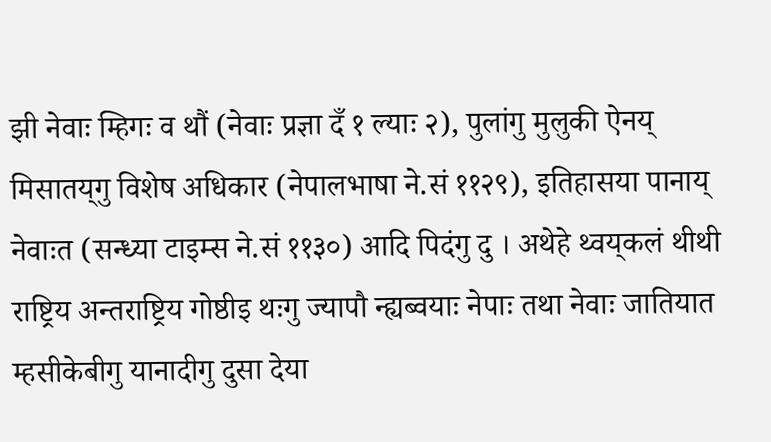झी नेवाः म्हिगः व थौं (नेवाः प्रज्ञा दँ १ ल्याः २), पुलांगु मुलुकी ऐनय् मिसातय्‌गु विशेष अधिकार (नेपालभाषा ने.सं ११२९), इतिहासया पानाय् नेवाःत (सन्ध्या टाइम्स ने.सं ११३०) आदि पिदंगु दु । अथेहे थ्वय्‌कलं थीथी राष्ट्रिय अन्तराष्ट्रिय गोष्ठीइ थःगु ज्यापौ न्ह्यब्वयाः नेपाः तथा नेवाः जातियात म्हसीकेबीगु यानादीगु दुसा देया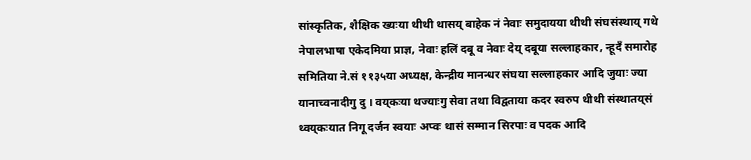सांस्कृतिक, शैक्षिक ख्यःया थीथी थासय् बाहेक नं नेवाः समुदायया थीथी संघसंस्थाय् गथे नेपालभाषा एकेदमिया प्राज्ञ, नेवाः हलिं दबू व नेवाः देय् दबूया सल्लाहकार, न्हूदँ समारोह समितिया ने.सं ११३५या अध्यक्ष, केन्द्रीय मानन्धर संघया सल्लाहकार आदि जुयाः ज्या यानाच्वनादीगु दु । वय्‌कःया थज्याःगु सेवा तथा विद्वताया कदर स्वरुप थीथी संस्थातय्‌सं थ्वय्‌कःयात निगू दर्जन स्वयाः अप्वः थासं सम्मान सिरपाः व पदक आदि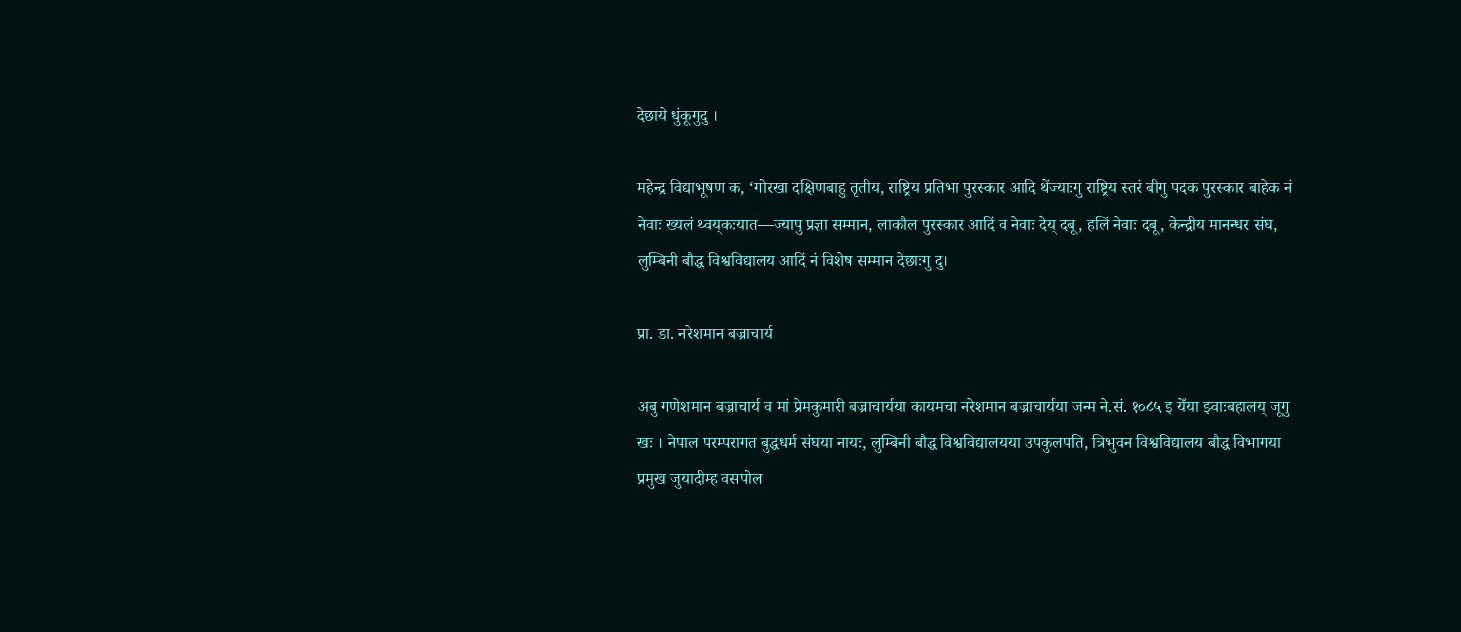देछाये धुंकूगुदु ।

महेन्द्र विद्याभूषण क, ‘गोरखा दक्षिणबाहु तृतीय, राष्ट्रिय प्रतिभा पुरस्कार आदि थेंज्याःगु राष्ट्रिय स्तरं बीगु पदक पुरस्कार बाहेक नं नेवाः ख्यलं थ्वय्‌कःयात—ज्यापु प्रज्ञा सम्मान, लाकौल पुरस्कार आदिं व नेवाः देय् दबू, हलिं नेवाः दबू, केन्द्रीय मानन्धर संघ, लुम्बिनी बौद्ध विश्वविद्यालय आदिं नं विशेष सम्मान देछाःगु दु।

प्रा. डा. नरेशमान बज्राचार्य

अबु गणेशमान बज्राचार्य व मां प्रेमकुमारी बज्राचार्यया कायमचा नरेशमान बज्राचार्यया जन्म ने.सं. १०८५ इ येँया झ्वाःबहालय् जूगु खः । नेपाल परम्परागत बुद्धधर्म संघया नायः, लुम्बिनी बौद्ध विश्वविद्यालयया उपकुलपति, त्रिभुवन विश्वविद्यालय बौद्ध विभागया प्रमुख जुयादीम्ह वसपोल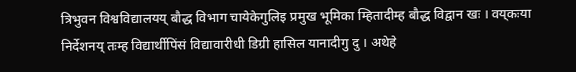त्रिभुवन विश्वविद्यालयय् बौद्ध विभाग चायेकेगुलिइ प्रमुख भूमिका म्हितादीम्ह बौद्ध विद्वान खः । वय्‌कःया निर्देशनय् तःम्ह विद्यार्थीपिंसं विद्यावारीधी डिग्री हासिल यानादीगु दु । अथेहे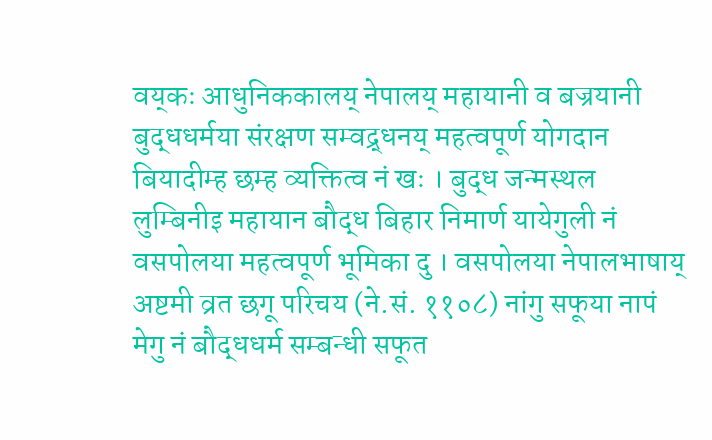वय्‌कः आधुनिककालय् नेपालय् महायानी व बज्रयानी बुद्धधर्मया संरक्षण सम्वद्र्धनय् महत्वपूर्ण योगदान बियादीम्ह छम्ह व्यक्तित्व नं खः । बुद्ध जन्मस्थल लुम्बिनीइ महायान बौद्ध बिहार निमार्ण यायेगुली नं वसपोलया महत्वपूर्ण भूमिका दु । वसपोलया नेपालभाषाय् अष्टमी व्रत छगू परिचय (ने.सं. ११०८) नांगु सफूया नापं मेगु नं बौद्धधर्म सम्बन्धी सफूत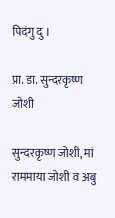पिदंगु दु ।

प्रा. डा. सुन्दरकृष्ण जोशी

सुन्दरकृष्ण जोशी, मां राममाया जोशी व अबु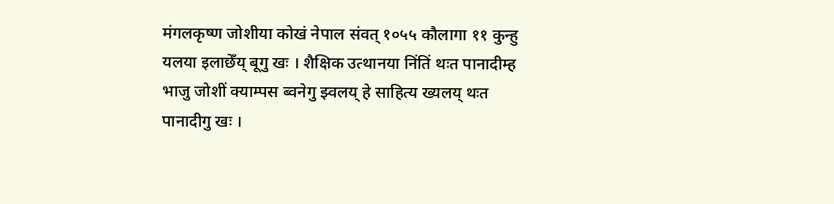मंगलकृष्ण जोशीया कोखं नेपाल संवत् १०५५ कौलागा ११ कुन्हु यलया इलाछेँय् बूगु खः । शैक्षिक उत्थानया निंतिं थःत पानादीम्ह भाजु जोशीं क्याम्पस ब्वनेगु झ्वलय् हे साहित्य ख्यलय् थःत पानादीगु खः ।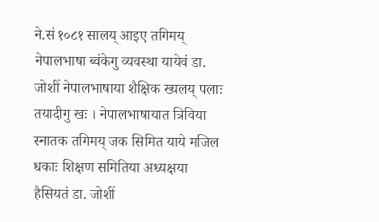ने.सं १०८१ सालय् आइए तगिमय् नेपालभाषा ब्वंकेगु व्यवस्था यायेवं डा. जोशीं नेपालभाषाया शैक्षिक ख्यलय् पलाः तयादीगु खः । नेपालभाषायात त्रिविया स्नातक तगिमय् जक सिमित याये मजिल धकाः शिक्षण समितिया अध्यक्षया हैसियतं डा. जोशीं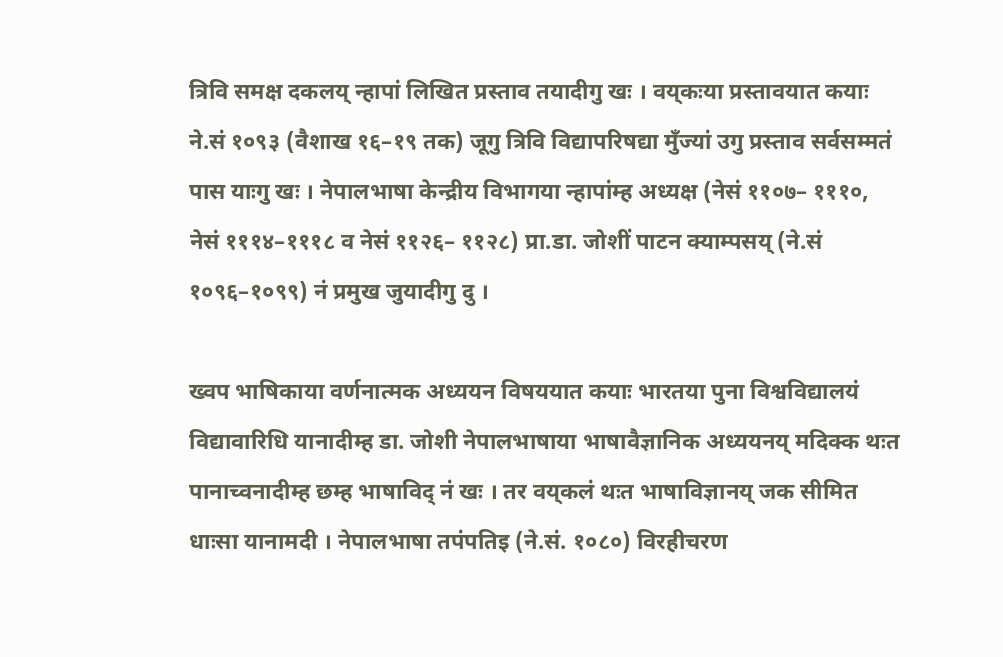त्रिवि समक्ष दकलय् न्हापां लिखित प्रस्ताव तयादीगु खः । वय्‌कःया प्रस्तावयात कयाः ने.सं १०९३ (वैशाख १६–१९ तक) जूगु त्रिवि विद्यापरिषद्या मुँज्यां उगु प्रस्ताव सर्वसम्मतं पास याःगु खः । नेपालभाषा केन्द्रीय विभागया न्हापांम्ह अध्यक्ष (नेसं ११०७– १११०, नेसं १११४–१११८ व नेसं ११२६– ११२८) प्रा.डा. जोशीं पाटन क्याम्पसय् (ने.सं १०९६–१०९९) नं प्रमुख जुयादीगु दु ।

ख्वप भाषिकाया वर्णनात्मक अध्ययन विषययात कयाः भारतया पुना विश्वविद्यालयं विद्यावारिधि यानादीम्ह डा. जोशी नेपालभाषाया भाषावैज्ञानिक अध्ययनय् मदिक्क थःत पानाच्वनादीम्ह छम्ह भाषाविद् नं खः । तर वय्‌कलं थःत भाषाविज्ञानय् जक सीमित धाःसा यानामदी । नेपालभाषा तपंपतिइ (ने.सं. १०८०) विरहीचरण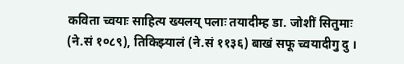कविता च्वयाः साहित्य ख्यलय् पलाः तयादीम्ह डा. जोशीं सितुमाः (ने.सं १०८९), तिकिझ्यालं (ने.सं ११३६) बाखं सफू च्वयादीगु दु ।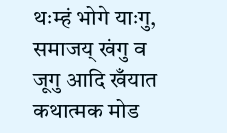थःम्हं भोगे याःगु, समाजय् खंगु व जूगु आदि खँयात कथात्मक मोड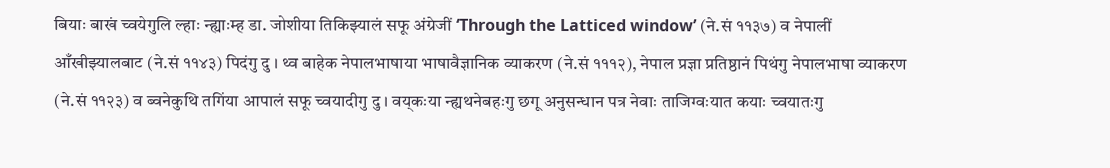बियाः बाखं च्वयेगुलि ल्हाः न्ह्याःम्ह डा. जोशीया तिकिझ्यालं सफू अंग्रेजीं ‘Through the Latticed window’ (ने.सं ११३७) व नेपालीं आँखीझ्यालबाट (ने.सं ११४३) पिदंगु दु । थ्व बाहेक नेपालभाषाया भाषावैज्ञानिक व्याकरण (ने.सं १११२), नेपाल प्रज्ञा प्रतिष्ठानं पिथंगु नेपालभाषा व्याकरण (ने.सं ११२३) व ब्वनेकुथि तगिंया आपालं सफू च्वयादीगु दु । वय्‌कःया न्ह्यथनेबहःगु छगू अनुसन्धान पत्र नेवाः ताजिग्वःयात कयाः च्वयातःगु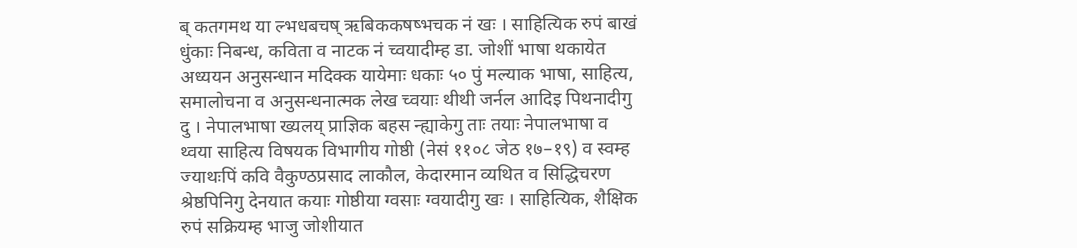ब् कतगमथ या ल्भधबचष् ऋबिककषष्भचक नं खः । साहित्यिक रुपं बाखं धुंकाः निबन्ध, कविता व नाटक नं च्वयादीम्ह डा. जोशीं भाषा थकायेत अध्ययन अनुसन्धान मदिक्क यायेमाः धकाः ५० पुं मल्याक भाषा, साहित्य, समालोचना व अनुसन्धनात्मक लेख च्वयाः थीथी जर्नल आदिइ पिथनादीगु दु । नेपालभाषा ख्यलय् प्राज्ञिक बहस न्ह्याकेगु ताः तयाः नेपालभाषा व थ्वया साहित्य विषयक विभागीय गोष्ठी (नेसं ११०८ जेठ १७–१९) व स्वम्ह ज्याथःपिं कवि वैकुण्ठप्रसाद लाकौल, केदारमान व्यथित व सिद्धिचरण श्रेष्ठपिनिगु देनयात कयाः गोष्ठीया ग्वसाः ग्वयादीगु खः । साहित्यिक, शैक्षिक रुपं सक्रियम्ह भाजु जोशीयात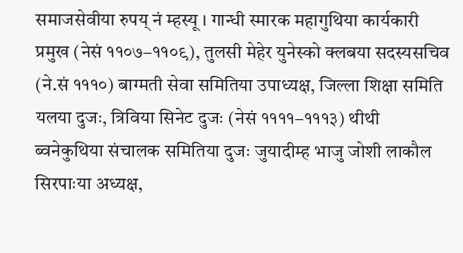समाजसेवीया रुपय् नं म्हस्यू । गान्धी स्मारक महागुथिया कार्यकारी प्रमुख (नेसं ११०७–११०९), तुलसी मेहेर युनेस्को क्लबया सदस्यसचिव (ने.सं १११०) बाग्मती सेवा समितिया उपाध्यक्ष, जिल्ला शिक्षा समिति यलया दुजः, त्रिविया सिनेट दुजः (नेसं ११११–१११३) थीथी ब्वनेकुथिया संचालक समितिया दुजः जुयादीम्ह भाजु जोशी लाकौल सिरपाःया अध्यक्ष,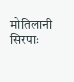मोतिलानी सिरपाः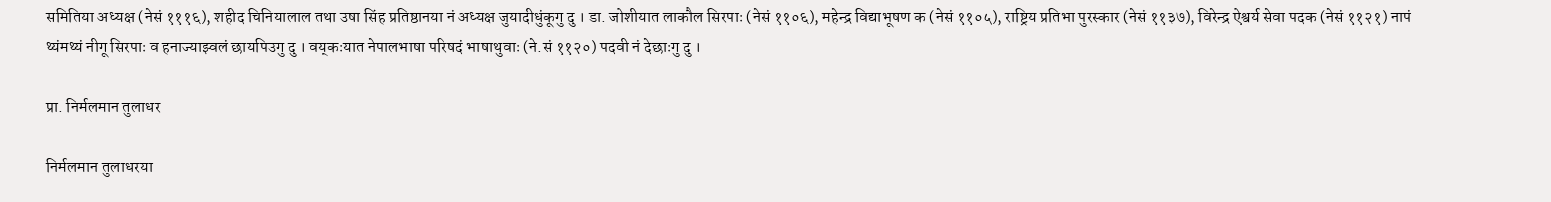समितिया अध्यक्ष (नेसं १११६), शहीद चिनियालाल तथा उषा सिंह प्रतिष्ठानया नं अध्यक्ष जुयादीधुंकूगु दु । डा. जोशीयात लाकौल सिरपाः (नेसं ११०६), महेन्द्र विद्याभूषण क (नेसं ११०५), राष्ट्रिय प्रतिभा पुरस्कार (नेसं ११३७), विरेन्द्र ऐश्वर्य सेवा पदक (नेसं ११२१) नापं थ्यंमथ्यं नीगू सिरपाः व हनाज्याझ्वलं छायपिउगु दु । वय्‌कःयात नेपालभाषा परिषदं भाषाथुवाः (ने.सं ११२०) पदवी नं देछाःगु दु ।

प्रा. निर्मलमान तुलाधर

निर्मलमान तुलाधरया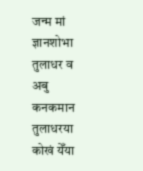जन्म मां ज्ञानशोभा तुलाधर व अबु कनकमान तुलाधरया कोखं येँया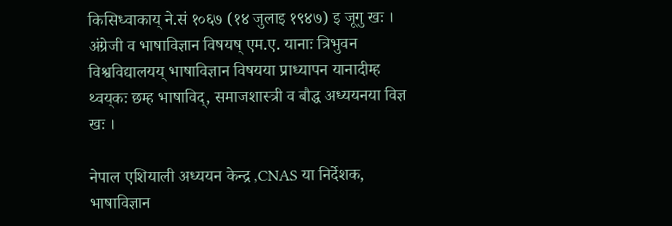किसिध्वाकाय् ने.सं १०६७ (१४ जुलाइ १९४७) इ जूगु खः । अंग्रेजी व भाषाविज्ञान विषयष् एम.ए. यानाः त्रिभुवन विश्वविद्यालयय् भाषाविज्ञान विषयया प्राध्यापन यानादीम्ह थ्वय्‌कः छम्ह भाषाविद्, समाजशास्त्री व बौद्ध अध्ययनया विज्ञ खः ।

नेपाल एशियाली अध्ययन केन्द्र ,CNAS या निर्देशक, भाषाविज्ञान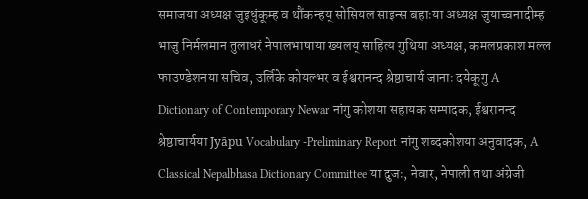समाजया अध्यक्ष जुइधुंकूम्ह व थौंकन्हय् सोसियल साइन्स बहाःया अध्यक्ष जुयाच्वनादीम्ह भाजु निर्मलमान तुलाधरं नेपालभाषाया ख्यलय् साहित्य गुथिया अध्यक्ष, कमलप्रकाश मल्ल फाउण्डेशनया सचिव, उर्लिके कोयल्भर व ईश्वरानन्द श्रेष्ठाचार्य जानाः दयेकूगु A Dictionary of Contemporary Newar नांगु कोशया सहायक सम्पादक, ईश्वरानन्द श्रेष्ठाचार्यया Jyāpu Vocabulary -Preliminary Report नांगु शब्दकोशया अनुवादक, A Classical Nepalbhasa Dictionary Committee या दुजः, नेवार, नेपाली तथा अंग्रेजी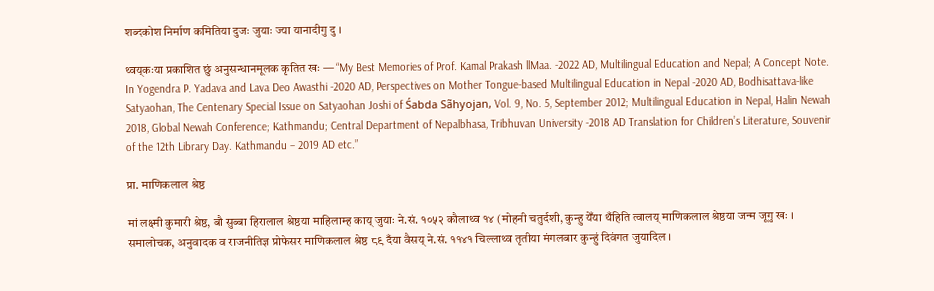शब्दकोश निर्माण कमितिया दुजः जुयाः ज्या यानादीगु दु ।

थ्वय्‌कःया प्रकाशित छुं अनुसन्धानमूलक कृतित खः — “My Best Memories of Prof. Kamal Prakash llMaa. -2022 AD, Multilingual Education and Nepal; A Concept Note. In Yogendra P. Yadava and Lava Deo Awasthi -2020 AD, Perspectives on Mother Tongue-based Multilingual Education in Nepal -2020 AD, Bodhisattava-like Satyaohan, The Centenary Special Issue on Satyaohan Joshi of Śabda Sãhyojan, Vol. 9, No. 5, September 2012; Multilingual Education in Nepal, Halin Newah 2018, Global Newah Conference; Kathmandu; Central Department of Nepalbhasa, Tribhuvan University -2018 AD Translation for Children’s Literature, Souvenir of the 12th Library Day. Kathmandu – 2019 AD etc.”

प्रा. माणिकलाल श्रेष्ठ

मां लक्ष्मी कुमारी श्रेष्ठ, बौ सुब्बा हिरालाल श्रेष्ठया माहिलाम्ह काय् जुयाः ने.सं. १०५२ कौलाथ्व १४ (मोहनी चतुर्दशी, कुन्हु येँया थँहिति त्वालय् माणिकलाल श्रेष्ठया जन्म जूगु खः । समालोचक, अनुवादक व राजनीतिज्ञ प्रोफेसर माणिकलाल श्रेष्ठ ८९ दँया वैसय् ने.सं. ११४१ चिल्लाथ्व तृतीया मंगलबार कुन्हुं दिवंगत जुयादिल ।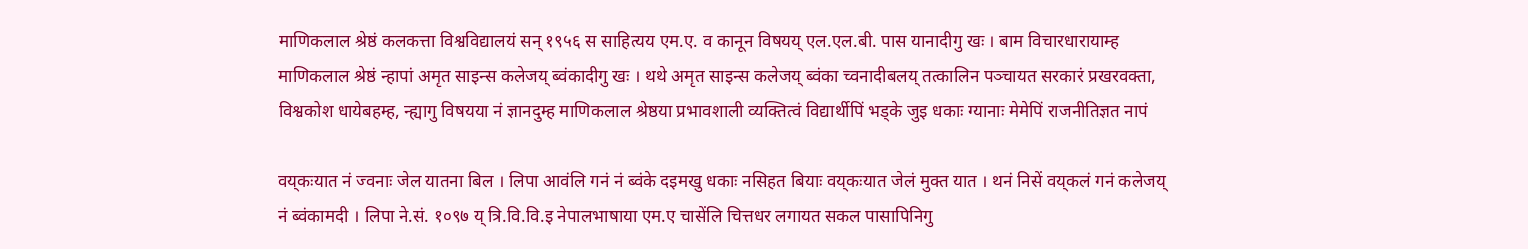माणिकलाल श्रेष्ठं कलकत्ता विश्वविद्यालयं सन् १९५६ स साहित्यय एम.ए. व कानून विषयय् एल.एल.बी. पास यानादीगु खः । बाम विचारधारायाम्ह माणिकलाल श्रेष्ठं न्हापां अमृत साइन्स कलेजय् ब्वंकादीगु खः । थथे अमृत साइन्स कलेजय् ब्वंका च्वनादीबलय् तत्कालिन पञ्चायत सरकारं प्रखरवक्ता, विश्वकोश धायेबहम्ह, न्ह्यागु विषयया नं ज्ञानदुम्ह माणिकलाल श्रेष्ठया प्रभावशाली व्यक्तित्वं विद्यार्थीपिं भड्के जुइ धकाः ग्यानाः मेमेपिं राजनीतिज्ञत नापं

वय्‌कःयात नं ज्वनाः जेल यातना बिल । लिपा आवंलि गनं नं ब्वंके दइमखु धकाः नसिहत बियाः वय्‌कःयात जेलं मुक्त यात । थनं निसें वय्‌कलं गनं कलेजय् नं ब्वंकामदी । लिपा ने.सं. १०९७ य् त्रि.वि.वि.इ नेपालभाषाया एम.ए चासेंलि चित्तधर लगायत सकल पासापिनिगु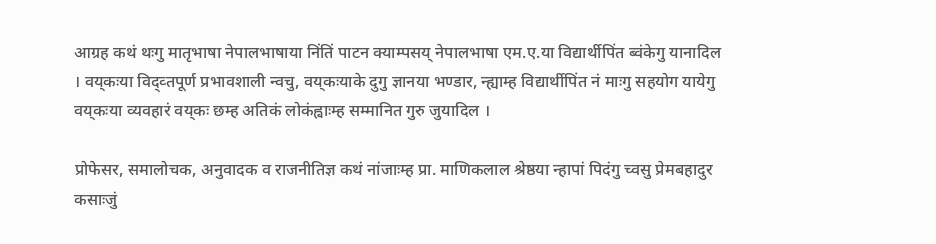आग्रह कथं थःगु मातृभाषा नेपालभाषाया निंतिं पाटन क्याम्पसय् नेपालभाषा एम.ए.या विद्यार्थीपिंत ब्वंकेगु यानादिल । वय्‌कःया विद्व्तपूर्ण प्रभावशाली न्वचु, वय्‌कःयाके दुगु ज्ञानया भण्डार, न्ह्याम्ह विद्यार्थीपिंत नं माःगु सहयोग यायेगु वय्‌कःया व्यवहारं वय्‌कः छम्ह अतिकं लोकंह्वाःम्ह सम्मानित गुरु जुयादिल ।

प्रोफेसर, समालोचक, अनुवादक व राजनीतिज्ञ कथं नांजाःम्ह प्रा. माणिकलाल श्रेष्ठया न्हापां पिदंगु च्वसु प्रेमबहादुर कसाःजुं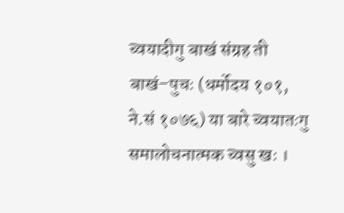च्वयादीगु बाखं संग्रह ती बाखं–पुचः (धर्मोदय १०१, ने.सं १०७६) या बारे च्वयातःगु समालोचनात्मक च्वसु खः ।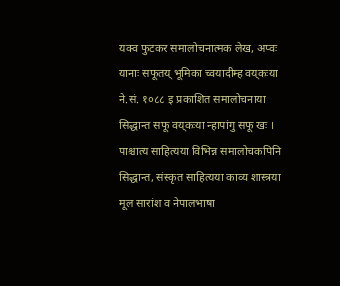यक्व फुटकर समालोचनात्मक लेख, अप्वः यानाः सफूतय् भूमिका च्वयादीम्ह वय्‌कःया ने.सं. १०८८ इ प्रकाशित समालोचनाया सिद्धान्त सफू वय्‌कःया न्हापांगु सफू खः । पाश्चात्य साहित्यया विभिन्न समालोचकपिनि सिद्धान्त, संस्कृत साहित्यया काव्य शास्त्रया मूल सारांश व नेपालभाषा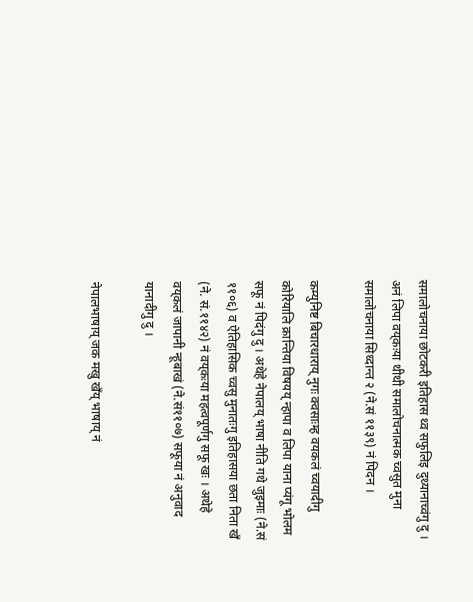समालोचनाया छोटकरी इतिहास थ्व सफुलिइ दुथ्यानाच्वंगु दु । अनं लिपा वय्‌कःया थीथी समालोचनात्मक च्वसुत मुना समालोचनाया सिध्दान्त २ (ने.सं ११३९) नं पिदन ।

कम्युनिष्ट बिचारधाराय् नुगः क्वसाःम्ह वयकलं च्वयादीगु कोरियालि क्रान्तिया विषयय् न्हापा व लिपा याना प्यंगू भोलम सफू नं पिदंगु दु । अथेहे नेपालय् भाषा नीति गथे जुइमाः (ने.सं ११०६) व ऐतिहासिक च्वसु मुनातःगु इतिहासया छता निता खँ (ने. सं.११४२) नं वय्‌कःया महत्वपूर्णगु सफू खः । अथेहे वय्‌कलं जापानी न्हूबाखं (ने.सं११०७) सफूया नं अनुवाद यानादीगु दु ।

नेपालभाषाय् जक मखु खँय् भाषाय् नं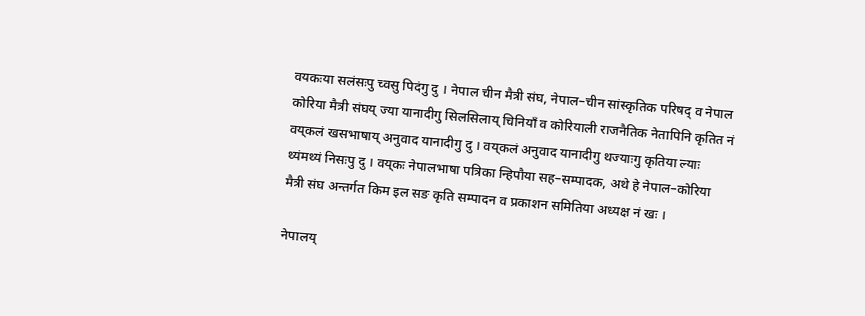वयकःया सलंसःपु च्वसु पिदंगु दु । नेपाल चीन मैत्री संघ, नेपाल–चीन सांस्कृतिक परिषद् व नेपाल कोरिया मैत्री संघय् ज्या यानादीगु सिलसिलाय् चिनियाँ व कोरियाली राजनैतिक नेतापिनि कृतित नं वय्‌कलं खसभाषाय् अनुवाद यानादीगु दु । वय्‌कलं अनुवाद यानादीगु थज्याःगु कृतिया ल्याः थ्यंमथ्यं निसःपु दु । वय्‌कः नेपालभाषा पत्रिका न्हिपौया सह–सम्पादक, अथे हे नेपाल–कोरिया मैत्री संघ अन्तर्गत किम इल सङ कृति सम्पादन व प्रकाशन समितिया अध्यक्ष नं खः ।

नेपालय्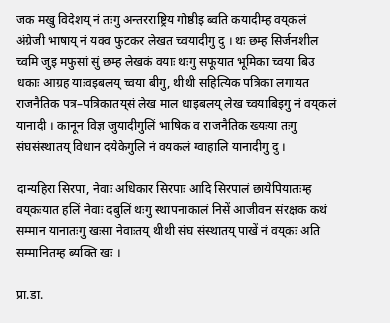जक मखु विदेशय् नं तःगु अन्तरराष्ट्रिय गोष्ठीइ ब्वति कयादीम्ह वय्‌कलं अंग्रेजी भाषाय् नं यक्व फुटकर लेखत च्वयादीगु दु । थः छम्ह सिर्जनशील च्वमि जुइ मफुसां सुं छम्ह लेखकं वयाः थःगु सफूयात भूमिका च्वया बिउ धकाः आग्रह याःवइबलय् च्वया बीगु, थीथी सहित्यिक पत्रिका लगायत राजनैतिक पत्र–पत्रिकातय्‌सं लेख माल धाइबलय् लेख च्वयाबिइगु नं वय्‌कलं यानादी । कानून विज्ञ जुयादीगुलिं भाषिक व राजनैतिक ख्यःया तःगु संघसंस्थातय् विधान दयेकेगुलि नं वयकलं ग्वाहालि यानादीगु दु ।

दान्यहिरा सिरपा, नेवाः अधिकार सिरपाः आदि सिरपालं छायेपियातःम्ह वय्‌कःयात हलिं नेवाः दबुलिं थःगु स्थापनाकालं निसें आजीवन संरक्षक कथं सम्मान यानातःगु खःसा नेवाःतय् थीथी संघ संस्थातय् पाखें नं वय्‌कः अति सम्मानितम्ह ब्यक्ति खः ।

प्रा.डा.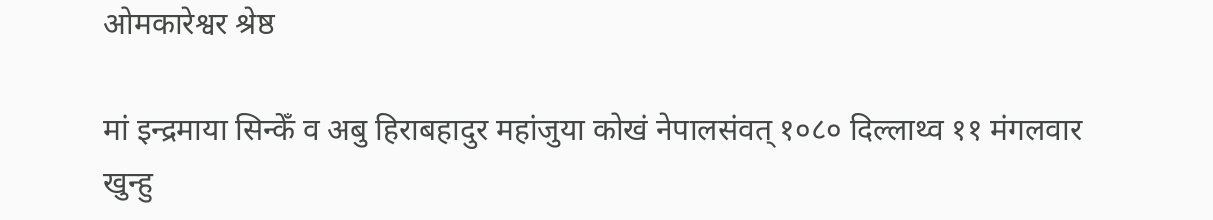ओमकारेश्वर श्रेष्ठ

मां इन्द्रमाया सिन्केँ व अबु हिराबहादुर महांजुया कोखं नेपालसंवत् १०८० दिल्लाथ्व ११ मंगलवार खुन्हु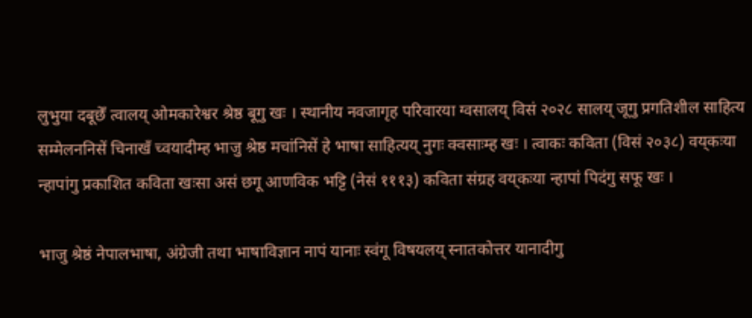लुभुया दबूछेँ त्वालय् ओमकारेश्वर श्रेष्ठ बूगु खः । स्थानीय नवजागृह परिवारया ग्वसालय् विसं २०२८ सालय् जूगु प्रगतिशील साहित्य सम्मेलननिसें चिनाखँ च्वयादीम्ह भाजु श्रेष्ठ मचांनिसें हे भाषा साहित्यय् नुगः क्वसाःम्ह खः । त्वाकः कविता (विसं २०३८) वय्‌कःया न्हापांगु प्रकाशित कविता खःसा असं छगू आणविक भट्टि (नेसं १११३) कविता संग्रह वय्‌कःया न्हापां पिदंगु सफू खः ।

भाजु श्रेष्ठं नेपालभाषा, अंग्रेजी तथा भाषाविज्ञान नापं यानाः स्वंगू विषयलय् स्नातकोत्तर यानादीगु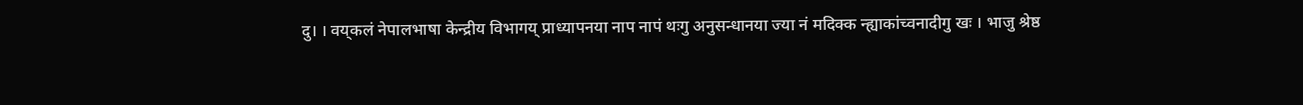दु। । वय्‌कलं नेपालभाषा केन्द्रीय विभागय् प्राध्यापनया नाप नापं थःगु अनुसन्धानया ज्या नं मदिक्क न्ह्याकांच्वनादीगु खः । भाजु श्रेष्ठ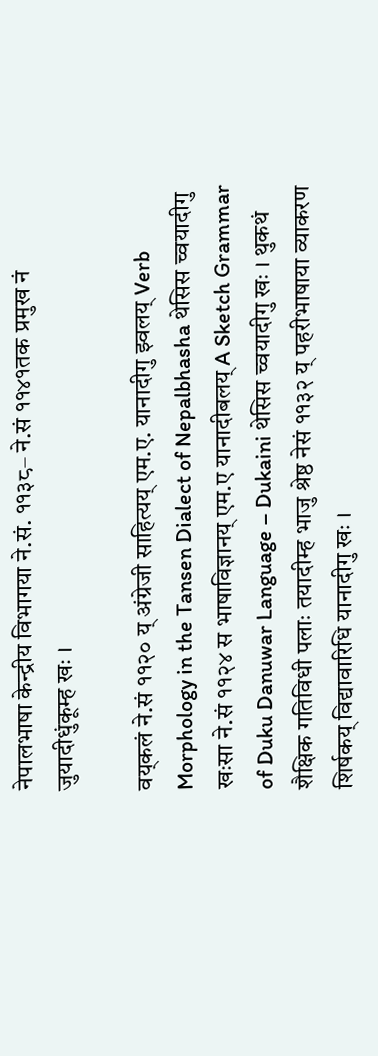नेपालभाषा केन्द्रीय विभागया ने.सं. ११३८– ने.सं ११४१तक प्रमुख नं जुयादीधुंकूम्ह खः ।

वय्‌कलं ने.सं ११२० य् अंग्रेजी साहित्यय् एम.ए. यानादीगु झ्वलय् Verb Morphology in the Tansen Dialect of Nepalbhasha थेसिस च्वयादीगु खःसा ने.सं ११२४ स भाषाविज्ञानय् एम.ए यानादीबलय् A Sketch Grammar of Duku Danuwar Language – Dukaini थेसिस च्वयादीगु खः । थुकथं शैक्षिक गतिविधी पलाः तयादीम्ह भाजु श्रेष्ठ नेसं ११३२ य् पहरीभाषाया व्याकरण शिर्षकय् विद्यावारिधि यानादीगु खः ।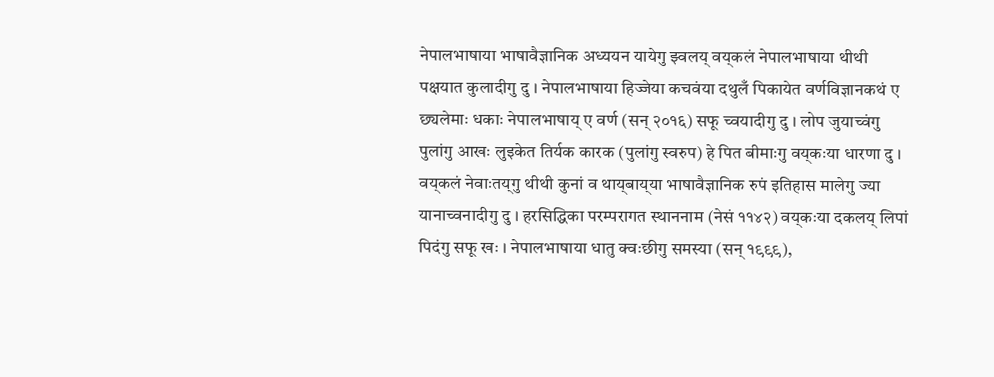नेपालभाषाया भाषावैज्ञानिक अध्ययन यायेगु झ्वलय् वय्‌कलं नेपालभाषाया थीथी पक्षयात कुलादीगु दु । नेपालभाषाया हिज्जेया कचवंया दथुलँ पिकायेत वर्णविज्ञानकथं ए छ्यलेमाः धकाः नेपालभाषाय् ए वर्ण (सन् २०१६) सफू च्वयादीगु दु । लोप जुयाच्वंगु पुलांगु आखः लुइकेत तिर्यक कारक (पुलांगु स्वरुप) हे पित बीमाःगु वय्‌कःया धारणा दु । वय्‌कलं नेवाःतय्‌गु थीथी कुनां व थाय्‌बाय्‌या भाषावैज्ञानिक रुपं इतिहास मालेगु ज्या यानाच्वनादीगु दु । हरसिद्धिका परम्परागत स्थाननाम (नेसं ११४२) वय्‌कःया दकलय् लिपां पिदंगु सफू खः । नेपालभाषाया धातु क्वःछीगु समस्या (सन् १९९९),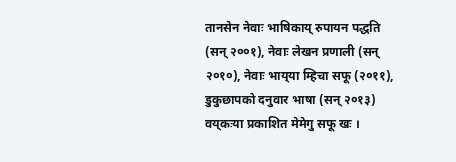तानसेन नेवाः भाषिकाय् रुपायन पद्धति (सन् २००१), नेवाः लेखन प्रणाली (सन् २०१०), नेवाः भाय्‌या म्हिचा सफू (२०११), डुकुछापको दनुवार भाषा (सन् २०१३) वय्‌कःया प्रकाशित मेमेगु सफू खः ।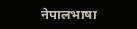नेपालभाषा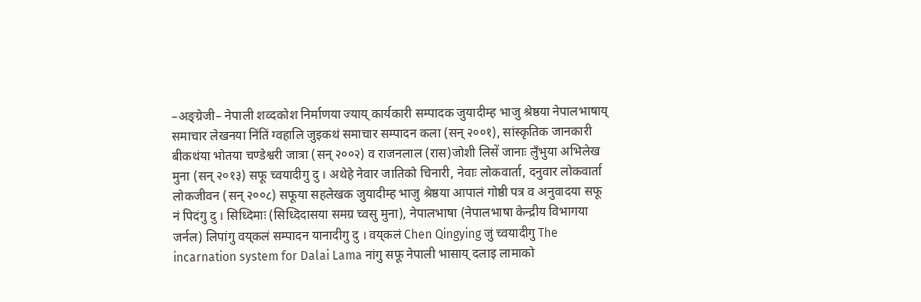–अङ्ग्रेजी– नेपाली शव्दकोश निर्माणया ज्याय् कार्यकारी सम्पादक जुयादीम्ह भाजु श्रेष्ठया नेपालभाषाय् समाचार लेखनया निंतिं ग्वहालि जुइकथं समाचार सम्पादन कला (सन् २००१), सांस्कृतिक जानकारी बीकथंया भोतया चण्डेश्वरी जात्रा (सन् २००२) व राजनलाल (रास)जोशी लिसें जानाः लुँभुया अभिलेख मुना (सन् २०१३) सफू च्वयादीगु दु । अथेहे नेवार जातिको चिनारी, नेवाः लोकवार्ता, दनुवार लोकवार्ता लोकजीवन (सन् २००८) सफूया सहलेखक जुयादीम्ह भाजु श्रेष्ठया आपालं गोष्ठी पत्र व अनुवादया सफू नं पिदंगु दु । सिध्दिमाः (सिध्दिदासया समग्र च्वसु मुना), नेपालभाषा (नेपालभाषा केन्द्रीय विभागया जर्नल) लिपांगु वय्‌कलं सम्पादन यानादीगु दु । वय्‌कलं Chen Qingying जुं च्वयादीगु The incarnation system for Dalai Lama नांगु सफू नेपाली भासाय् दलाइ लामाको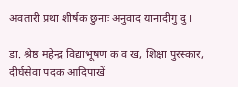अवतारी प्रथा शीर्षक छुनाः अनुवाद यानादीगु दु ।

डा. श्रेष्ठ महेन्द्र विद्याभूषण क व ख, शिक्षा पुरस्कार, दीर्घसेवा पदक आदिपाखें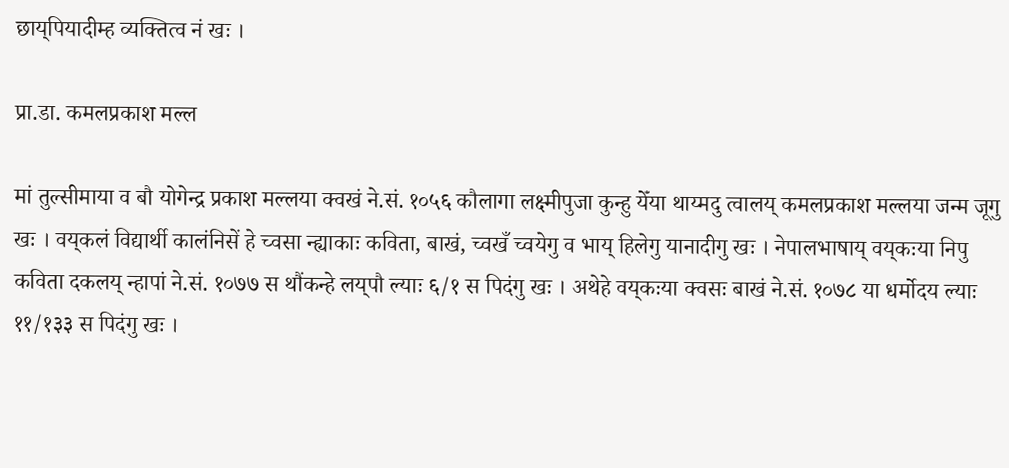छाय्‌पियादीम्ह व्यक्तित्व नं खः ।

प्रा.डा. कमलप्रकाश मल्ल

मां तुल्सीमाया व बौ योगेन्द्र प्रकाश मल्लया क्वखं ने.सं. १०५६ कौलागा लक्ष्मीपुजा कुन्हु येँया थाय्मदु त्वालय् कमलप्रकाश मल्लया जन्म जूगु खः । वय्‌कलं विद्यार्थी कालंनिसें हे च्वसा न्ह्याकाः कविता, बाखं, च्वखँ च्वयेगु व भाय् हिलेगु यानादीगु खः । नेपालभाषाय् वय्‌कःया निपु कविता दकलय् न्हापां ने.सं. १०७७ स थौंकन्हे लय्‌पौ ल्याः ६/१ स पिदंगु खः । अथेहे वय्‌कःया क्वसः बाखं ने.सं. १०७८ या धर्मोदय ल्याः ११/१३३ स पिदंगु खः ।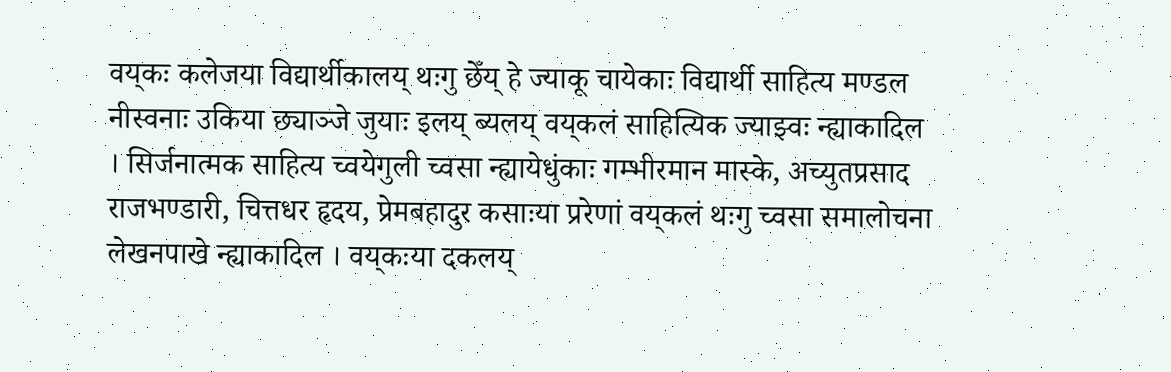वय्‌कः कलेजया विद्यार्थीकालय् थःगु छेँय् हे ज्याकू चायेकाः विद्यार्थी साहित्य मण्डल नीस्वनाः उकिया छ्याञ्जे जुयाः इलय् ब्यलय् वय्‌कलं साहित्यिक ज्याझ्वः न्ह्याकादिल । सिर्जनात्मक साहित्य च्वयेगुली च्वसा न्ह्यायेधुंकाः गम्भीरमान मास्के, अच्युतप्रसाद राजभण्डारी, चित्तधर हृदय, प्रेमबहादुर कसाःया प्ररेणां वय्‌कलं थःगु च्वसा समालोचना लेखनपाखे न्ह्याकादिल । वय्‌कःया दकलय्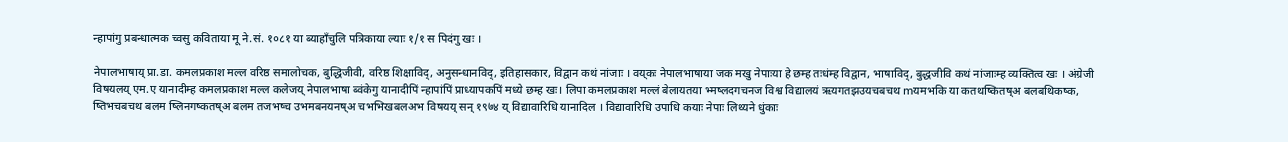न्हापांगु प्रबन्धात्मक च्वसु कविताया मू ने.सं. १०८१ या ब्याहाँचुलि पत्रिकाया ल्याः १/१ स पिदंगु खः ।

नेपालभाषाय् प्रा.डा. कमलप्रकाश मल्ल वरिष्ठ समालोचक, बुद्धिजीवी, वरिष्ठ शिक्षाविद्, अनुसन्धानविद्, इतिहासकार, विद्वान कथं नांजाः । वय्‌कः नेपालभाषाया जक मखु नेपाःया हे छम्ह तःधंम्ह विद्वान, भाषाविद्, बुद्धजीवि कथं नांजाःम्ह व्यक्तित्व खः । अंग्रेजी विषयलय् एम.ए यानादीम्ह कमलप्रकाश मल्ल कलेजय् नेपालभाषा ब्वंकेगु यानादीपिं न्हापांपिं प्राध्यापकपिं मध्ये छम्ह खः। लिपा कमलप्रकाश मल्लं बेलायतया भ्मष्लदगचनज विश्व विद्यालयं ऋयगतझउयचबचथ mयमभकि या कतथष्कितष्अ बलबथिकष्क, ष्तिभचबचथ बलम ष्लिनगष्कतष्अ बलम तजभष्च उभमबनयनष्अ चभभिखबलअभ विषयय् सन् १९७४ य् विद्यावारिधि यानादिल । विद्यावारिधि उपाधि कयाः नेपाः लिथ्यने धुंकाः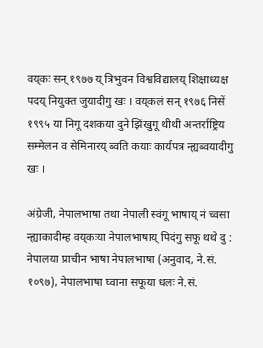वय्‌कः सन् १९७७ य् त्रिभुवन विश्वविद्यालय् शिक्षाध्यक्ष पदय् नियुक्त जुयादीगु खः । वय्‌कलं सन् १९७६ निसें १९९५ या निगू दशकया दुने झिंखुगू थीथी अन्तर्राष्ट्रिय सम्मेलन व सेमिनारय् ब्वति कयाः कार्यपत्र न्ह्यब्वयादीगु खः ।

अंग्रेजी, नेपालभाषा तथा नेपाली स्वंगू भाषाय् नं च्वसा न्ह्याकादीम्ह वय्‌कःया नेपालभाषाय् पिदंगु सफू थथे दु : नेपालया प्राचीन भाषा नेपालभाषा (अनुवाद, ने.सं. १०९७), नेपालभाषा घ्वाना सफूया धलः ने.सं.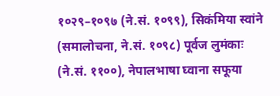१०२९–१०९७ (ने.सं. १०९९), सिकंमिया स्वांने (समालोचना, ने.सं. १०९८) पूर्वज लुमंकाः (ने.सं. ११००), नेपालभाषा घ्वाना सफूया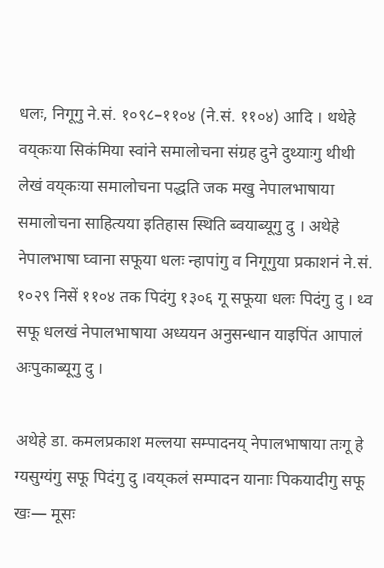धलः, निगूगु ने.सं. १०९८–११०४ (ने.सं. ११०४) आदि । थथेहे वय्‌कःया सिकंमिया स्वांने समालोचना संग्रह दुने दुथ्याःगु थीथी लेखं वय्‌कःया समालोचना पद्धति जक मखु नेपालभाषाया समालोचना साहित्यया इतिहास स्थिति ब्वयाब्यूगु दु । अथेहे नेपालभाषा घ्वाना सफूया धलः न्हापांगु व निगूगुया प्रकाशनं ने.सं. १०२९ निसें ११०४ तक पिदंगु १३०६ गू सफूया धलः पिदंगु दु । थ्व सफू धलखं नेपालभाषाया अध्ययन अनुसन्धान याइपिंत आपालं अःपुकाब्यूगु दु ।

अथेहे डा. कमलप्रकाश मल्लया सम्पादनय् नेपालभाषाया तःगू हे ग्यसुग्यंगु सफू पिदंगु दु ।वय्‌कलं सम्पादन यानाः पिकयादीगु सफू खः— मूसः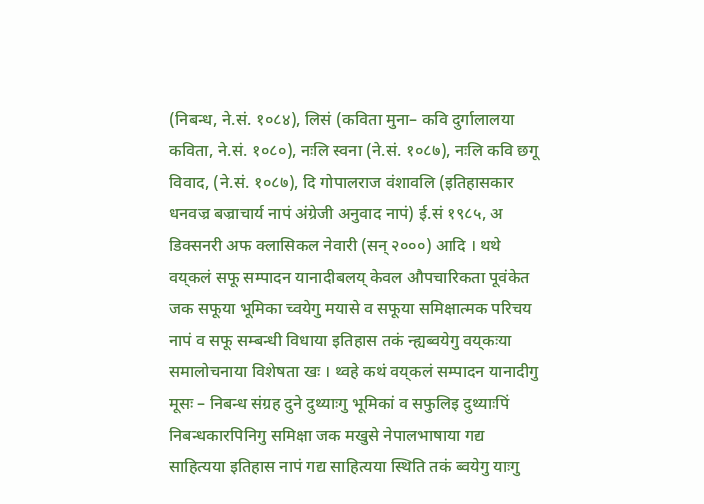(निबन्ध, ने.सं. १०८४), लिसं (कविता मुना– कवि दुर्गालालया कविता, ने.सं. १०८०), नःलि स्वना (ने.सं. १०८७), नःलि कवि छगू विवाद, (ने.सं. १०८७), दि गोपालराज वंशावलि (इतिहासकार धनवज्र बज्राचार्य नापं अंग्रेजी अनुवाद नापं) ई.सं १९८५, अ डिक्सनरी अफ क्लासिकल नेवारी (सन् २०००) आदि । थथे वय्‌कलं सफू सम्पादन यानादीबलय् केवल औपचारिकता पूवंकेत जक सफूया भूमिका च्वयेगु मयासे व सफूया समिक्षात्मक परिचय नापं व सफू सम्बन्धी विधाया इतिहास तकं न्ह्यब्वयेगु वय्‌कःया समालोचनाया विशेषता खः । थ्वहे कथं वय्‌कलं सम्पादन यानादीगु मूसः – निबन्ध संग्रह दुने दुथ्याःगु भूमिकां व सफुलिइ दुथ्याःपिं निबन्धकारपिनिगु समिक्षा जक मखुसे नेपालभाषाया गद्य साहित्यया इतिहास नापं गद्य साहित्यया स्थिति तकं ब्वयेगु याःगु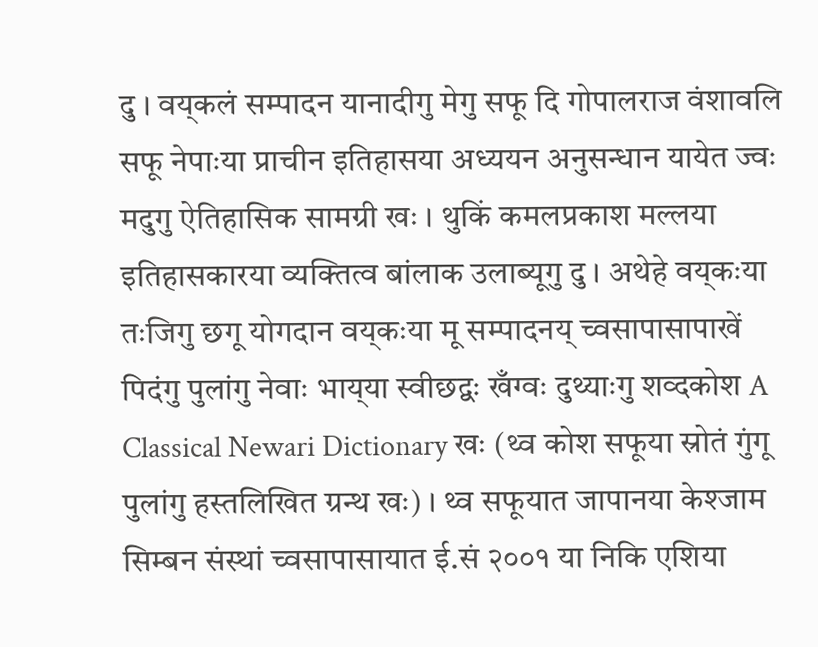दु । वय्‌कलं सम्पादन यानादीगु मेगु सफू दि गोपालराज वंशावलि सफू नेपाःया प्राचीन इतिहासया अध्ययन अनुसन्धान यायेत ज्वः मदुगु ऐतिहासिक सामग्री खः । थुकिं कमलप्रकाश मल्लया इतिहासकारया व्यक्तित्व बांलाक उलाब्यूगु दु । अथेहे वय्‌कःया तःजिगु छगू योगदान वय्‌कःया मू सम्पादनय् च्वसापासापाखें पिदंगु पुलांगु नेवाः भाय्‌या स्वीछद्वः खँग्वः दुथ्याःगु शव्दकोश A Classical Newari Dictionary खः (थ्व कोश सफूया स्रोतं गुंगू पुलांगु हस्तलिखित ग्रन्थ खः) । थ्व सफूयात जापानया केश्जाम सिम्बन संस्थां च्वसापासायात ई.सं २००१ या निकि एशिया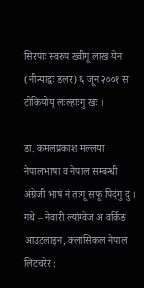सिरपाः स्वरुप ख्वीगू लाख येन (नीन्याद्वः डलर) ६ जून २००१ स टोकियोय् लःल्हाःगु खः ।

डा. कमलप्रकाश मल्लया नेपालभाषा व नेपाल सम्बन्धी अंग्रेजी भाषं नं तःगू सफू पिदंगु दु । गथे – नेवारी ल्यांग्वेज अ वर्किङ आउटलाइन, क्लासिकल नेपाल लिटचरेर :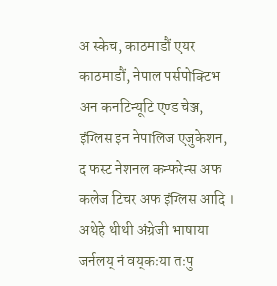अ स्केच, काठमाडौं एयर काठमाडौं, नेपाल पर्सपोक्टिभ अन कनटिन्यूटि एण्ड चेञ्ज, इंग्लिस इन नेपालिज एजुकेशन, द फस्ट नेशनल कन्फरेन्स अफ कलेज टिचर अफ इंग्लिस आदि । अथेहे थीथी अंग्रेजी भाषाया जर्नलय् नं वय्‌कःया तःपु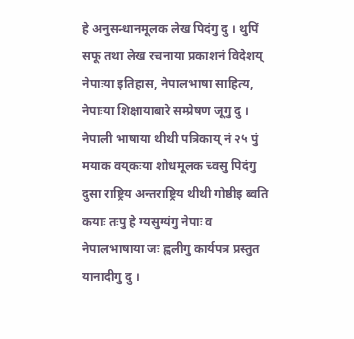हे अनुसन्धानमूलक लेख पिदंगु दु । थुपिं सफू तथा लेख रचनाया प्रकाशनं विदेशय् नेपाःया इतिहास, नेपालभाषा साहित्य, नेपाःया शिक्षायाबारे सम्प्रेषण जूगु दु । नेपाली भाषाया थीथी पत्रिकाय् नं २५ पुं मयाक वय्‌कःया शोधमूलक च्वसु पिदंगु दुसा राष्ट्रिय अन्तराष्ट्रिय थीथी गोष्ठीइ ब्वति कयाः तःपु हे ग्यसुग्यंगु नेपाः व नेपालभाषाया जः ह्वलीगु कार्यपत्र प्रस्तुत यानादीगु दु ।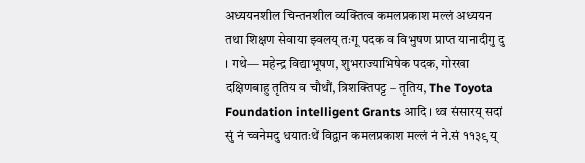अध्ययनशील चिन्तनशील व्यक्तित्व कमलप्रकाश मल्लं अध्ययन तथा शिक्षण सेवाया झ्वलय् तःगू पदक व विभुषण प्राप्त यानादीगु दु । गथे— महेन्द्र विद्याभूषण, शुभराज्याभिषेक पदक, गोरखा दक्षिणबाहु तृतिय व चौथौं, त्रिशक्तिपट्ट – तृतिय, The Toyota Foundation intelligent Grants आदि । थ्व संसारय् सदां सुं नं च्वनेमदु धयातःथें विद्वान कमलप्रकाश मल्लं नं ने.सं ११३९ य्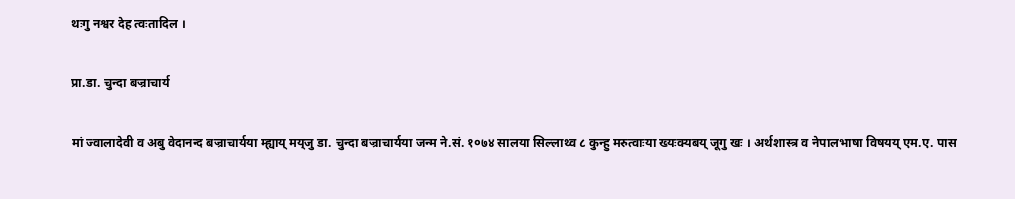थःगु नश्वर देह त्वःतादिल ।

प्रा.डा. चुन्दा बज्राचार्य

मां ज्वालादेवी व अबु वेदानन्द बज्राचार्यया म्ह्याय् मय्‌जु डा. चुन्दा बज्राचार्यया जन्म ने.सं. १०७४ सालया सिल्लाथ्व ८ कुन्हु मरुत्वाःया ख्यःक्यबय् जूगु खः । अर्थशास्त्र व नेपालभाषा विषयय् एम.ए. पास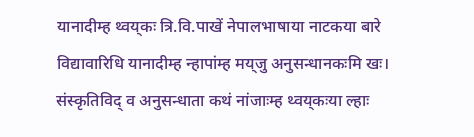यानादीम्ह थ्वय्‌कः त्रि.वि.पाखें नेपालभाषाया नाटकया बारे विद्यावारिधि यानादीम्ह न्हापांम्ह मय्‌जु अनुसन्धानकःमि खः। संस्कृतिविद् व अनुसन्धाता कथं नांजाःम्ह थ्वय्‌कःया ल्हाः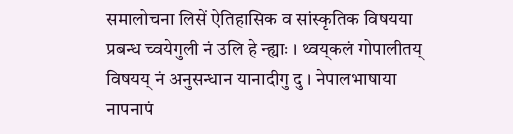समालोचना लिसें ऐतिहासिक व सांस्कृतिक विषयया प्रबन्ध च्वयेगुली नं उलि हे न्ह्याः । थ्वय्‌कलं गोपालीतय् विषयय् नं अनुसन्धान यानादीगु दु । नेपालभाषाया नापनापं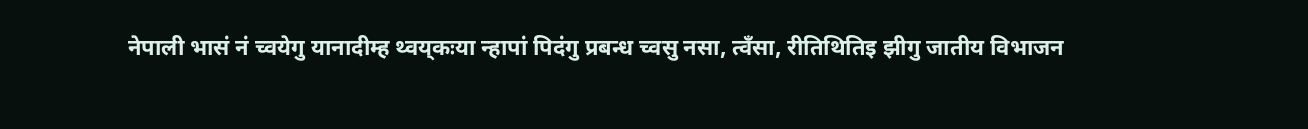नेपाली भासं नं च्वयेगु यानादीम्ह थ्वय्‌कःया न्हापां पिदंगु प्रबन्ध च्वसु नसा, त्वँसा, रीतिथितिइ झीगु जातीय विभाजन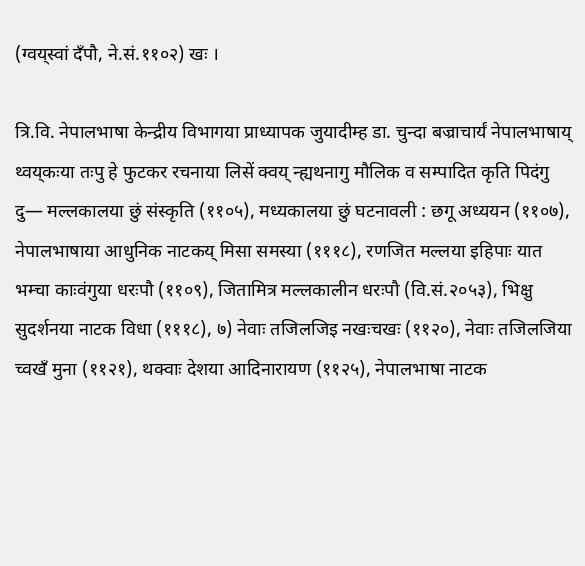(ग्वय्‌स्वां दँपौ, ने.सं.११०२) खः ।

त्रि.वि. नेपालभाषा केन्द्रीय विभागया प्राध्यापक जुयादीम्ह डा. चुन्दा बज्राचार्यं नेपालभाषाय् थ्वय्‌कःया तःपु हे फुटकर रचनाया लिसें क्वय् न्ह्यथनागु मौलिक व सम्पादित कृति पिदंगु दु— मल्लकालया छुं संस्कृति (११०५), मध्यकालया छुं घटनावली : छगू अध्ययन (११०७), नेपालभाषाया आधुनिक नाटकय् मिसा समस्या (१११८), रणजित मल्लया इहिपाः यात भम्चा काःवंगुया धरःपौ (११०९), जितामित्र मल्लकालीन धरःपौ (वि.सं.२०५३), भिक्षु सुदर्शनया नाटक विधा (१११८), ७) नेवाः तजिलजिइ नखःचखः (११२०), नेवाः तजिलजिया च्वखँ मुना (११२१), थक्वाः देशया आदिनारायण (११२५), नेपालभाषा नाटक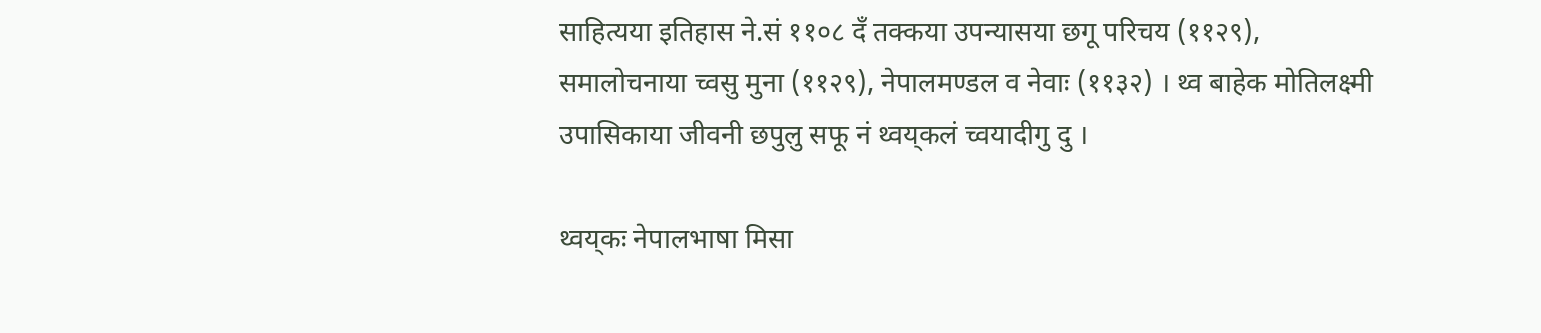साहित्यया इतिहास ने.सं ११०८ दँ तक्कया उपन्यासया छगू परिचय (११२९), समालोचनाया च्वसु मुना (११२९), नेपालमण्डल व नेवाः (११३२) । थ्व बाहेक मोतिलक्ष्मी उपासिकाया जीवनी छपुलु सफू नं थ्वय्‌कलं च्वयादीगु दु ।

थ्वय्‌कः नेपालभाषा मिसा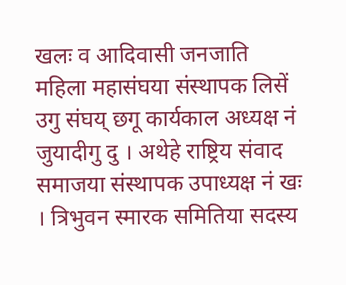खलः व आदिवासी जनजाति महिला महासंघया संस्थापक लिसें उगु संघय् छगू कार्यकाल अध्यक्ष नं जुयादीगु दु । अथेहे राष्ट्रिय संवाद समाजया संस्थापक उपाध्यक्ष नं खः । त्रिभुवन स्मारक समितिया सदस्य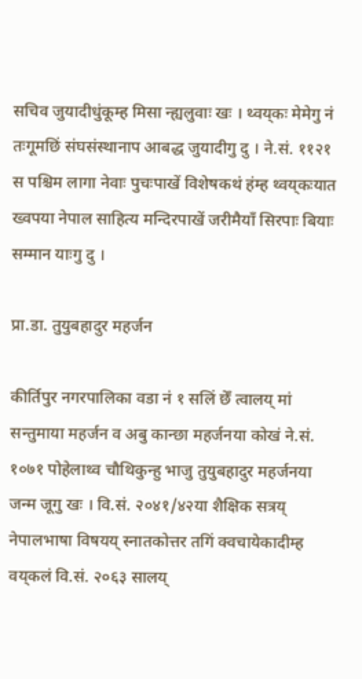सचिव जुयादीधुंकूम्ह मिसा न्ह्यलुवाः खः । थ्वय्‌कः मेमेगु नं तःगूमछिं संघसंस्थानाप आबद्ध जुयादीगु दु । ने.सं. ११२१ स पश्चिम लागा नेवाः पुचःपाखें विशेषकथं हंम्ह थ्वय्‌कःयात ख्वपया नेपाल साहित्य मन्दिरपाखें जरीमैयाँ सिरपाः बियाः सम्मान याःगु दु ।

प्रा.डा. तुयुबहादुर महर्जन

कीर्तिपुर नगरपालिका वडा नं १ सलिं छेँ त्वालय् मां सन्तुमाया महर्जन व अबु कान्छा महर्जनया कोखं ने.सं. १०७१ पोहेलाथ्व चौथिकुन्हु भाजु तुयुबहादुर महर्जनया जन्म जूगु खः । वि.सं. २०४१/४२या शैक्षिक सत्रय् नेपालभाषा विषयय् स्नातकोत्तर तगिं क्वचायेकादीम्ह वय्‌कलं वि.सं. २०६३ सालय्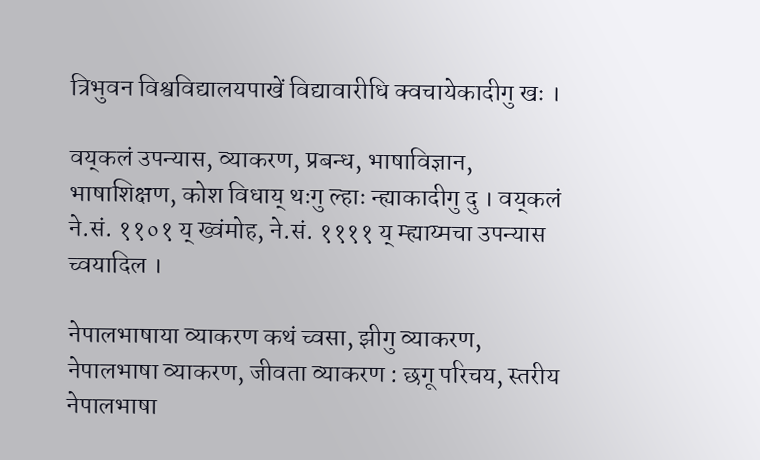त्रिभुवन विश्वविद्यालयपाखें विद्यावारीधि क्वचायेकादीगु खः ।

वय्‌कलं उपन्यास, व्याकरण, प्रबन्ध, भाषाविज्ञान, भाषाशिक्षण, कोश विधाय् थःगु ल्हाः न्ह्याकादीगु दु । वय्‌कलं ने.सं. ११०१ य् ख्वंमोह, ने.सं. ११११ य् म्ह्याय्मचा उपन्यास च्वयादिल ।

नेपालभाषाया व्याकरण कथं च्वसा, झीगु व्याकरण, नेपालभाषा व्याकरण, जीवता व्याकरण : छगू परिचय, स्तरीय नेपालभाषा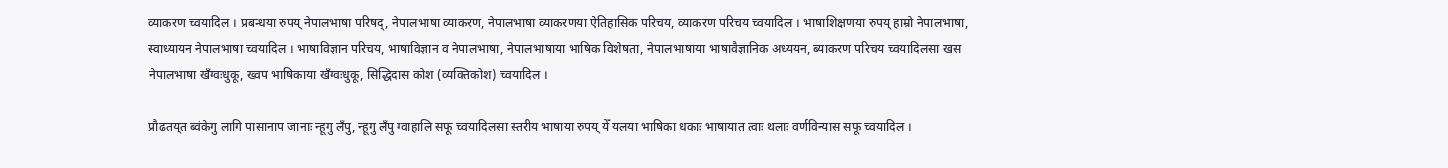व्याकरण च्वयादिल । प्रबन्धया रुपय् नेपालभाषा परिषद्, नेपालभाषा व्याकरण, नेपालभाषा व्याकरणया ऐतिहासिक परिचय, व्याकरण परिचय च्वयादिल । भाषाशिक्षणया रुपय् हाम्रो नेपालभाषा, स्वाध्यायन नेपालभाषा च्वयादिल । भाषाविज्ञान परिचय, भाषाविज्ञान व नेपालभाषा, नेपालभाषाया भाषिक विशेषता, नेपालभाषाया भाषावैज्ञानिक अध्ययन, ब्याकरण परिचय च्वयादिलसा खस नेपालभाषा खँग्वःधुकू, ख्वप भाषिकाया खँग्वःधुकू, सिद्धिदास कोश (व्यक्तिकोश) च्वयादिल ।

प्रौढतय्‌त ब्वंकेगु लागि पासानाप जानाः न्हूगु लँपु, न्हूगु लँपु ग्वाहालि सफू च्वयादिलसा स्तरीय भाषाया रुपय् येँ यलया भाषिका धकाः भाषायात त्वाः थलाः वर्णविन्यास सफू च्वयादिल ।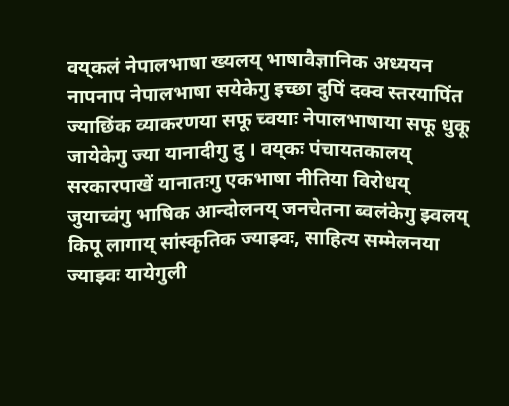वय्‌कलं नेपालभाषा ख्यलय् भाषावैज्ञानिक अध्ययन नापनाप नेपालभाषा सयेकेगु इच्छा दुपिं दक्व स्तरयापिंत ज्याछिंक व्याकरणया सफू च्वयाः नेपालभाषाया सफू धुकू जायेकेगु ज्या यानादीगु दु । वय्‌कः पंचायतकालय् सरकारपाखें यानातःगु एकभाषा नीतिया विरोधय् जुयाच्वंगु भाषिक आन्दोलनय् जनचेतना ब्वलंकेगु झ्वलय् किपू लागाय् सांस्कृतिक ज्याझ्वः, साहित्य सम्मेलनया ज्याझ्वः यायेगुली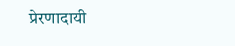प्रेरणादायी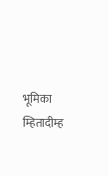भूमिका म्हितादीम्ह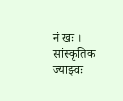नं खः । सांस्कृतिक ज्याझ्वः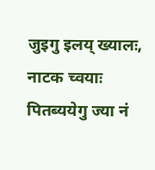जुइगु इलय् ख्यालः, नाटक च्वयाः पितब्ययेगु ज्या नं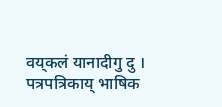वय्‌कलं यानादीगु दु । पत्रपत्रिकाय् भाषिक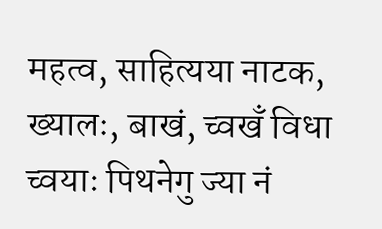महत्व, साहित्यया नाटक, ख्यालः, बाखं, च्वखँ विधा च्वयाः पिथनेगु ज्या नं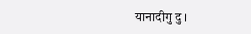यानादीगु दु ।